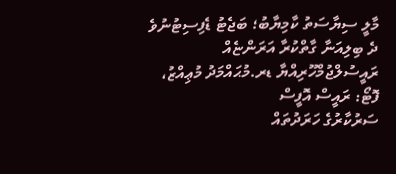މާލީ ސިޔާސަތު ކާމިޔާބު؛ ބަޖެޓު ޑެފިސިޓުނުވެ ދެ ބިލިއަނާ ގާތްކުރާ އަރަންޏެއް
ރައީސުލްޖުމްހޫރިއްޔާ ޑރ.މުޙައްމަދު މުޢިއްޒު، ފޮޓޯ: ރައީސް އޮފީސް
ސަރުކާރުގެ ހަރަދުތައް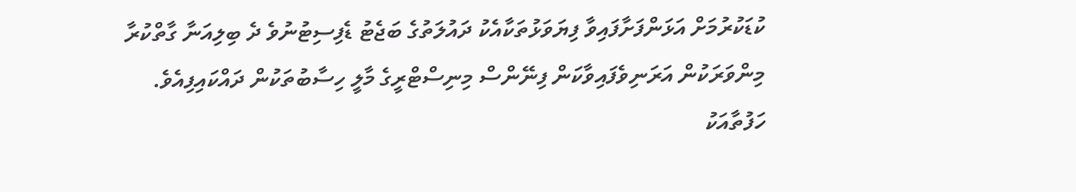ކުޑަކުރުމަށް އަޅަންފަށާފައިވާ ފިޔަވަޅުތަކާއެކު ދައުލަތުގެ ބަޖެޓު ޑެފިސިޓުނުވެ ދެ ބިލިއަނާ ގާތްކުރާ މިންވަރަކުން އަރަނިވެފައިވާކަން ފިނޭންސް މިނިސްޓްރީގެ މާލީ ހިސާބުތަކުން ދައްކައިފިއެވެ.
ހަފުތާއަކު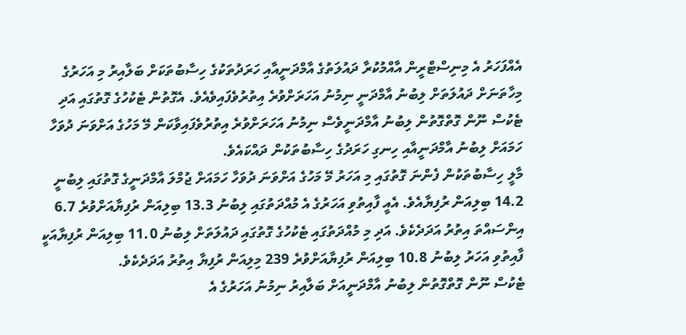އެއްފަހަރު އެ މިނިސްޓްރީން އާއްމުކުރާ ދައުލަތުގެ އާމްދަނީއާއި ހަރަދުތަކުގެ ހިސާބުތަކަށް ބަލާއިރު މި އަހަރުގެ މިހާތަނަށް ދައުލަތަށް ލިބުނު އާމްދަނީ ނިމުނު އަހަރަށްވުރެ އިތުރުވެފައިވެއެވެ. އެގޮތުން ޓެކުހުގެ ގޮތުގައި އަދި ޓެކުސް ނޫން ގޮތްގޮތުން ލިބުނު އާމްދަނީވެސް ނިމުނު އަހަރަށްވުރެ އިތުރުވެފައިވާކަން މޭ މަހުގެ އަށްވަނަ ދުވަހާ ހަމައަށް ލިބުނު އާމްދަނީއާއި ހިނގި ހަރަދުގެ ހިސާބުތަކުން ދައްކައެވެ.
މާލީ ހިސާބުތަކުން ފެންނަ ގޮތުގައި މި އަހަރު މޭ މަހުގެ އަށްވަނަ ދުވަހާ ހަމައަށް ޖުމްލަ އާމްދަނީގެ ގޮތުގައި ލިބުނީ 14.2 ބިލިއަން ރުފިޔާއެވެ. އެއީ ފާއިތުވި އަހަރުގެ އެ މުއްދަތުގައި ލިބުނު 13.3 ބިލިއަން ރުފިޔާއަށްވުރެ 6.7 އިންސައްތަ އިތުރު އަދަދެކެވެ. އަދި މި މުއްދަތުގައި ޓެކުހުގެ ގޮތުގައި ދައުލަތަށް ލިބުނު 11.0 ބިލިއަން ރުފިޔާއަކީ ފާއިތުވި އަހަރު ލިބުނު 10.8 ބިލިއަން ރުފިޔާއަށްވުރެ 239 މިލިއަން ރުފިޔާ އިތުރު އަދަދެކެވެ.
ޓެކުސް ނޫން ގޮތްގޮތުން ލިބުނު އާމްދަނީއަށް ބަލާއިރު ނިމުނު އަހަރުގެ އެ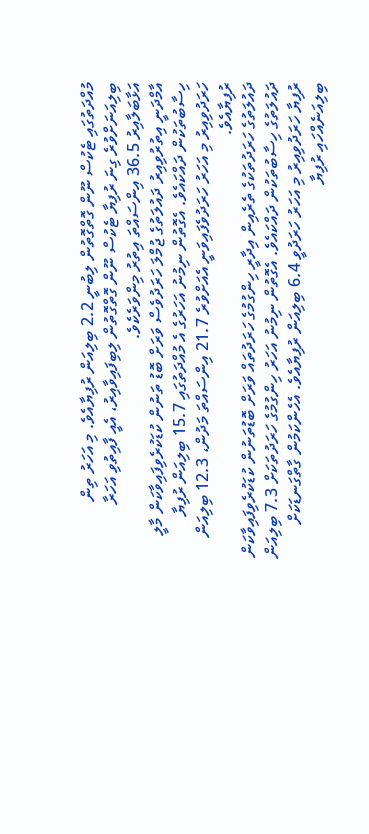މުއްދަތުގައި ޓެކުސް ނޫން ގޮތްގޮތުން ލިބުނީ 2.2 ބިލިއަން ރުފިޔާއެވެ. މި އަހަރު ތިން ބިލިއަނަށްވުރެ ގިނަ ރުފިޔާ ޓެކުސް ނޫން ގޮތްގޮތުން ލިބިފައިވާއިރު، އެއީ ފާއިތުވި އަހަރާ އަޅާބަލާއިރު 36.5 އިންސައްތަ އިތުރު މިންވަރެކެވެ.
އާމްދަނީ އިތުރުވިއިރު ދައުލަތުގެ ޖުމްލަ ހަރަދުވެސް ވަރަށް ބޮޑު ތަނުން ކުޑަކުރެވިފައިވާކަން މާލީ ހިސާބުތަކުން ދައްކައެވެ. އެގޮތުން ނިމުނު އަހަރުގެ އެ މުއްދަތުގައި 15.7 ބިލިއަން ރުފިޔާ ހަރަދުވިއިރު މި އަހަރު ހަރަދުވެފައިވަނީ އެއަށްވުރެ 21.7 އިންސައްތަ މަދުން، 12.3 ބިލިއަން ރުފިޔާއެވެ.
ދައުލަތުގެ ހަރަދުތަކުގެ ތެރެއިން އިދާރީ ހިންގުމުގެ ހަރަދުތައް ވަރަށް ބޮޑުތަނުން ކުޑަކުރެވިފައިވާކަން ދައުލަތުގެ ހިސާބުތަކުން ދައްކައެވެ. އެގޮތުން ނިމުނު އަހަރު ހިންގުމުގެ ހަރަދުތަކަށް 7.3 ބިލިއަން ރުފިޔާ ހަރަދުވިއިރު މި އަހަރު ހަރަދުވީ 6.4 ބިލިއަން ރުފިޔާއެވެ. އެހެންކަމުން ގާތްގަނޑަކަށް ބިލިއަނެއްހައި ރުފިޔާ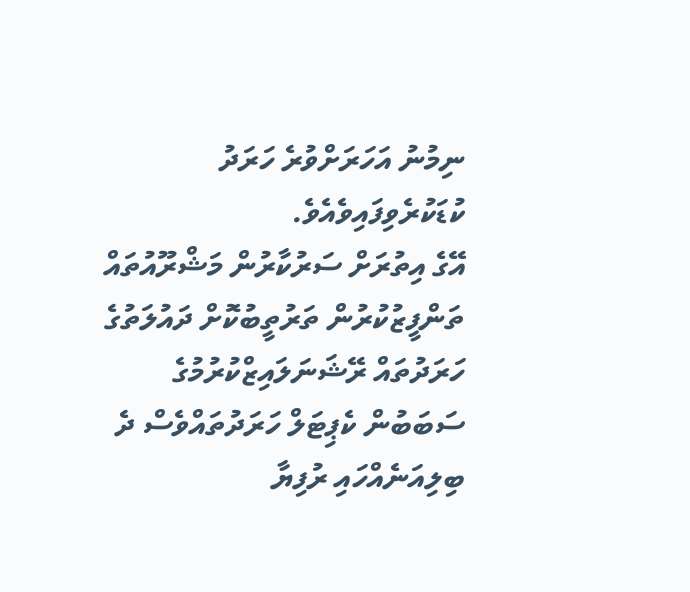ނިމުނު އަހަރަށްވުރެ ހަރަދު ކުޑަކުރެވިފައިވެއެވެ.
އޭގެ އިތުރަށް ސަރުކާރުން މަޝްރޫއުތައް ތަންފީޒުކުރުން ތަރުތީބުކޮށް ދައުލަތުގެ ހަރަދުތައް ރޭޝަނަލައިޒްކުރުމުގެ ސަބަބުން ކެޕިޓަލް ހަރަދުތައްވެސް ދެ ބިލިއަނެއްހައި ރުފިޔާ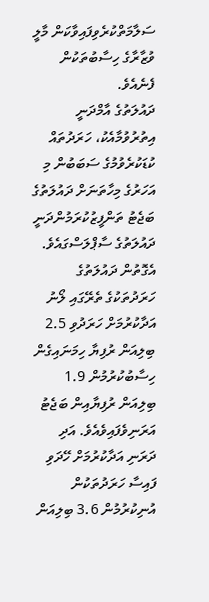ސަލާމަތްކުރެވިފައިވާކަން މާލީ ވުޒާރާގެ ހިސާބުތަކުން ފެނެއެވެ.
ދައުލަތުގެ އާމްދަނީ އިތުރުވުމާއެކު، ހަރަދުތައް ކުޑަކުރެވުމުގެ ސަބަބުން މި އަހަރުގެ މިހާތަނަށް ދައުލަތުގެ ބަޖެޓު ތަންފީޒުކުރަމުންދަނީ ދައުލަތުގެ ސާޕްލަސްގައެވެ. އެގޮތުން ދައުލަތުގެ ހަރަދުތަކުގެ ތެރޭގައި ލޯނު އަދާކުރުމަށް ހަރަދުވި 2.5 ބިލިއަން ރުފިޔާ ހިމަނައިގެން ހިސާބުކުރުމުން 1.9 ބިލިއަން ރުފިޔާއިން ބަޖެޓު އަރަނިވެފައިވެއެވެ. އަދި ދަރަނި އަދާކުރުމަށް ހޭދަވި ފައިސާ ހަރަދުތަކުން އުނިކުރުމުން 3.6 ބިލިއަން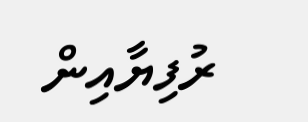ރުފިޔާއިން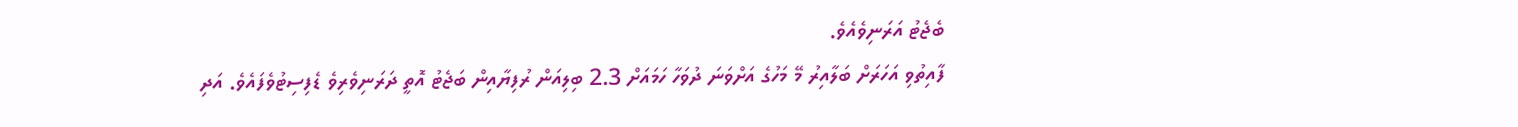ބެޖެޓު އަރަނިވެއެވެ.
ފާއިތުވި އަހަރަށް ބަލާއިރު މޭ މަހުގެ އަށްވަނަ ދުވަހާ ހަމައަށް 2.3 ބިލިއަން ރުފިޔާއިން ބަޖެޓު އޮތީ ދަރަނިވެރިވެ ޑެފިސިޓުވެފައެވެ. އަދި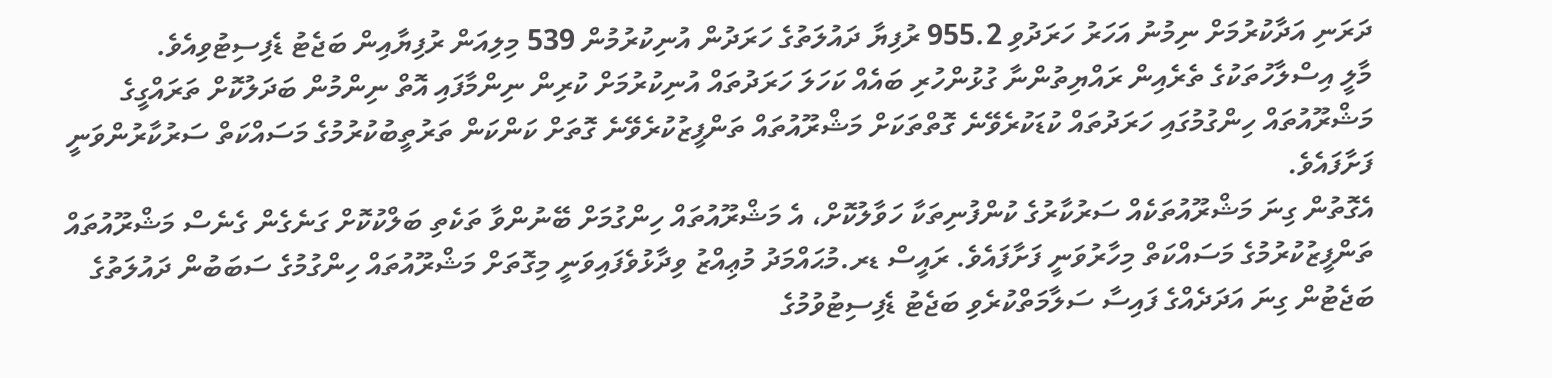ދަރަނި އަދާކުރުމަށް ނިމުނު އަހަރު ހަރަދުވި 955.2 ރުފިޔާ ދައުލަތުގެ ހަރަދުން އުނިކުރުމުން 539 މިލިއަން ރުފިޔާއިން ބަޖެޓު ޑެފިސިޓުވިއެވެ.
މާލީ އިސްލާހުތަކުގެ ތެރެއިން ރައްޔިތުންނާ ގުޅުންހުރި ބައެއް ކަހަލަ ހަރަދުތައް އުނިކުރުމަށް ކުރިން ނިންމާފައި އޮތް ނިންމުން ބަދަލުކޮށް ތަރައްގީގެ މަޝްރޫއުތައް ހިންގުމުގައި ހަރަދުތައް ކުޑަކުރެވޭނެ ގޮތްތަކަށް މަޝްރޫއުތައް ތަންފީޒުކުރެވޭނެ ގޮތަށް ކަންކަން ތަރުތީބުކުރުމުގެ މަސައްކަތް ސަރުކާރުންވަނީ ފަށާފައެވެ.
އެގޮތުން ގިނަ މަޝްރޫއުތަކެއް ސަރުކާރުގެ ކުންފުނިތަކާ ހަވާލުކޮށް، އެ މަޝްރޫއުތައް ހިންގުމަށް ބޭނުންވާ ތަކެތި ބަލްކުކޮށް ގަނެގެން ގެނެސް މަޝްރޫއުތައް ތަންފީޒުކުރުމުގެ މަސައްކަތް މިހާރުވަނީ ފަށާފައެވެ. ރައީސް ޑރ.މުޙައްމަދު މުޢިއްޒު ވިދާޅުވެފައިވަނީ މިގޮތަށް މަޝްރޫއުތައް ހިންގުމުގެ ސަބަބުން ދައުލަތުގެ ބަޖެޓުން ގިނަ އަދަދެއްގެ ފައިސާ ސަލާމަތްކުރެވި ބަޖެޓު ޑެފިސިޓުވުމުގެ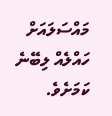މައްސަލައަށް ހައްލެއް ލިބޭނެ ކަމަށެވެ.